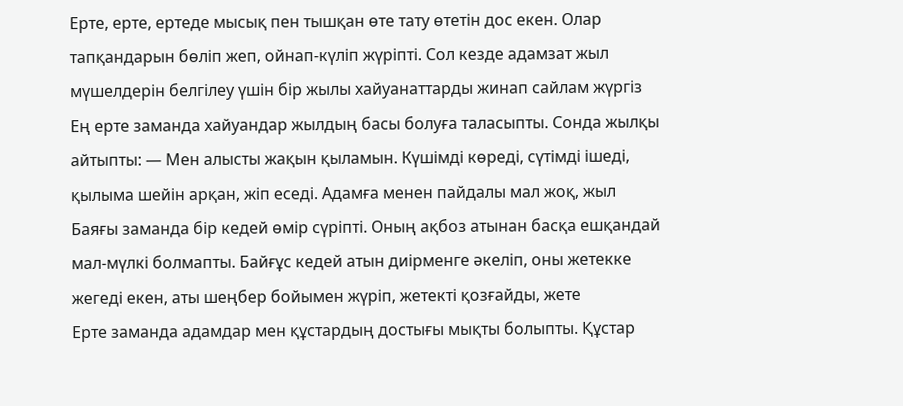Ерте, ерте, ертеде мысық пен тышқан өте тату өтетін дос екен. Олар тапқандарын бөліп жеп, ойнап-күліп жүріпті. Сол кезде адамзат жыл мүшелдерін белгілеу үшін бір жылы хайуанаттарды жинап сайлам жүргіз
Ең ерте заманда хайуандар жылдың басы болуға таласыпты. Сонда жылқы айтыпты: — Мен алысты жақын қыламын. Күшімді көреді, сүтімді ішеді, қылыма шейін арқан, жіп еседі. Адамға менен пайдалы мал жоқ, жыл
Баяғы заманда бір кедей өмір сүріпті. Оның ақбоз атынан басқа ешқандай мал-мүлкі болмапты. Байғұс кедей атын диірменге әкеліп, оны жетекке жегеді екен, аты шеңбер бойымен жүріп, жетекті қозғайды, жете
Ерте заманда адамдар мен құстардың достығы мықты болыпты. Құстар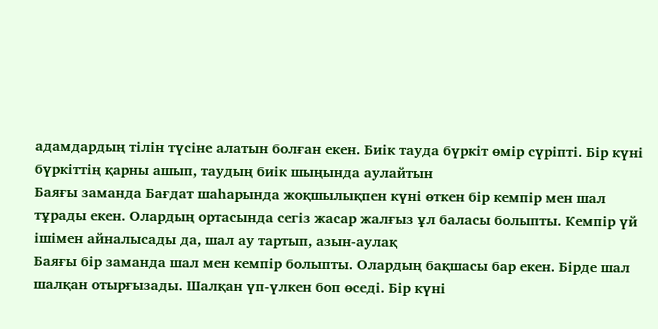адамдардың тілін түсіне алатын болған екен. Биік тауда бүркіт өмір сүріпті. Бір күні бүркіттің қарны ашып, таудың биік шыңында аулайтын
Баяғы заманда Бағдат шаһарында жоқшылықпен күні өткен бір кемпір мен шал тұрады екен. Олардың ортасында сегіз жасар жалғыз ұл баласы болыпты. Кемпір үй ішімен айналысады да, шал ау тартып, азын-аулақ
Баяғы бір заманда шал мен кемпір болыпты. Олардың бақшасы бар екен. Бірде шал шалқан отырғызады. Шалқан үп-үлкен боп өседі. Бір күні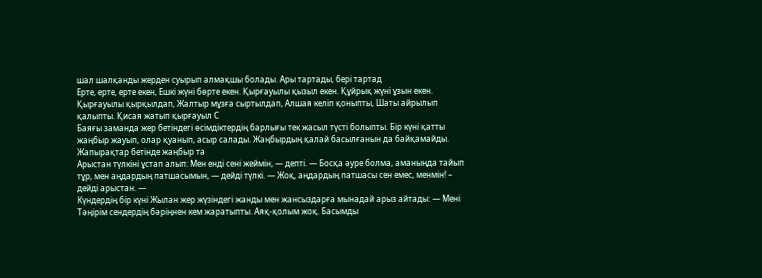шал шалқанды жерден суырып алмақшы болады. Ары тартады, бері тартад
Ерте, ерте, ерте екен, Ешкі жүні бөрте екен. Қырғауылы қызыл екен. Құйрық жүні ұзын екен. Қырғауылы қырқылдап, Жалтыр мұзға сыртылдап, Алшая келіп қоныпты, Шаты айрылып қалыпты. Қисая жатып қырғауыл С
Баяғы заманда жер бетіндегі өсімдіктердің барлығы тек жасыл түсті болыпты. Бір күні қатты жаңбыр жауып, олар қуанып, асыр салады. Жаңбырдың қалай басылғанын да байқамайды. Жапырақтар бетінде жаңбыр та
Арыстан түлкіні ұстап алып: Мен енді сені жеймін, — депті. — Босқа әуре болма, аманыңда тайып тұр, мен аңдардың патшасымын, — дейді түлкі. — Жоқ, аңдардың патшасы сен емес, менмін! – дейді арыстан. —
Күндердің бір күні Жылан жер жүзіндегі жанды мен жансыздарға мынадай арыз айтады: — Мені Тәңірім сендердің бәріңнен кем жаратыпты. Аяқ-қолым жоқ. Басымды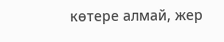көтере алмай, жер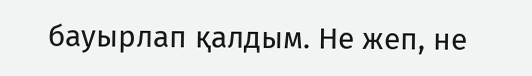бауырлап қалдым. Не жеп, не